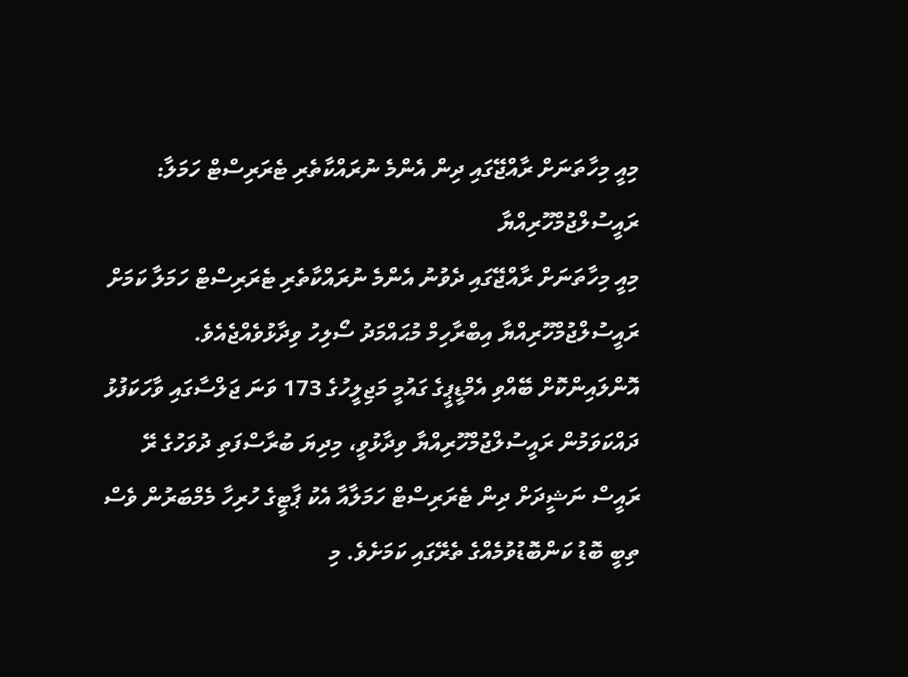މިއީ މިހާތަނަށް ރާއްޖޭގައި ދިން އެންމެ ނުރައްކާތެރި ޓެރަރިސްޓް ހަމަލާ: ރައީސުލްޖުމްހޫރިއްޔާ
މިއީ މިހާތަނަށް ރާއްޖޭގައި ދެވުނު އެންމެ ނުރައްކާތެރި ޓެރަރިސްޓް ހަމަލާ ކަމަށް ރައީސުލްޖުމްހޫރިއްޔާ އިބްރާހިމް މުޙައްމަދު ސޯލިހު ވިދާޅުވެއްޖެއެވެ.
އޮންލައިންކޮށް ބޭއްވި އެމްޑީޕީގެ ގައުމީ މަޖިލީހުގެ 173 ވަނަ ޖަލްސާގައި ވާހަކަފުޅު ދައްކަވަމުން ރައީސުލްޖުމްހޫރިއްޔާ ވިދާޅުވީ، މިދިޔަ ބުރާސްފަތި ދުވަހުގެ ރޭ ރައީސް ނަޝީދަށް ދިން ޓެރަރިސްޓް ހަމަލާއާ އެކު ޕާޓީގެ ހުރިހާ މެމްބަރުން ވެސް ތިބީ ބޮޑު ކަންބޮޑުވުމެއްގެ ތެރޭގައި ކަމަށެވެ. މި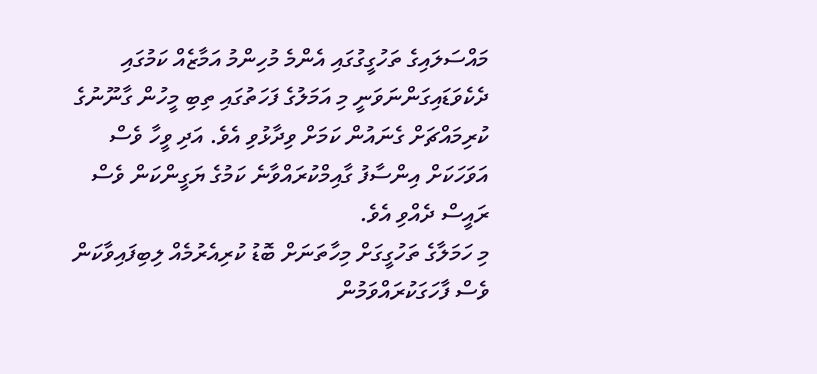މައްސަލައިގެ ތަހުގީގުގައި އެންމެ މުހިންމު އަމާޒެއް ކަމުގައި ދެކެވަޑައިގަންނަވަނީ މި އަމަލުގެ ފަހަތުގައި ތިބި މީހުން ގާނޫނުގެ ކުރިމައްޗަށް ގެނައުން ކަމަށް ވިދާޅުވި އެވެ. އަދި ވީހާ ވެސް އަވަހަކަށް އިންސާފު ގާއިމްކުރައްވާނެ ކަމުގެ ޔަގީންކަން ވެސް ރައީސް ދެއްވި އެވެ.
މި ހަމަލާގެ ތަހުގީގަށް މިހާތަނަށް ބޮޑު ކުރިއެރުމެއް ލިބިފައިވާކަން ވެސް ފާހަގަކުރައްވަމުން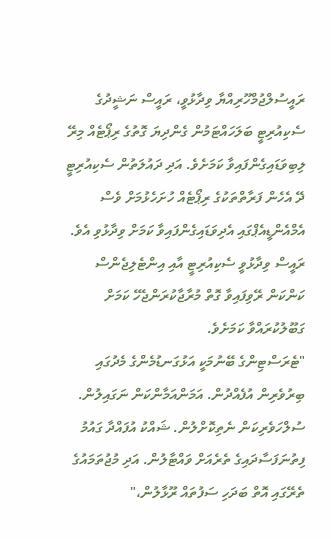ރައީސުލްޖުމްހޫރިއްޔާ ވިދާޅުވީ، ރައީސް ނަޝީދުގެ ސެކިއުރިޓީ ބަލަހައްޓަމުން ގެންދިޔަ ގޮތުގެ ރިޕޯޓެއް މިރޭ ލިބިވަޑައިގެންފައިވާ ކަމަށެވެ. އަދި ދައުލަތުން ސެކިއުރިޓީ ދޭ އެހެން ފަރާތްތަކުގެ ރިޕޯޓެއް ހުށަހެޅުމަށް ވެސް އެމްއެންޑީއެޕްގައި އެދިވަޑައިގެންފައިވާ ކަމަށް ވިދާޅުވި އެވެ.
ރައީސް ވިދާޅުވީ ސެކިއުރިޓީ އާއި އިންޓެލިޖެންސް ކަންކަން ރޭވިފައިވާ ގޮތް މުރާޖާކުރަންޖެހޭ ކަމަށް ގަބޫލުކުރައްވާ ކަމަށެވެ.
"ޓެރަސްޓިންގެ ބޭނުމަކީ އަޅުގަނޑުމެންގެ މެދުގައި ބިރުވެރިން އުފެއްދުން. އަމަންއަމާންކަން ނަގައިލުން. ސުލްހަވެރިކަން ނެތިކޮށްލުން. ޝައްކު އުފައްދާ ގައުމު ފިތުނަފަސާދައިގެ ތެރެއަށް ވައްޓާލުން. އަދި މުޖުތަމައުގެ ތެރޭގައި އޮތް ބަދަހި ސަފުތައް ރޫޅާލުން،"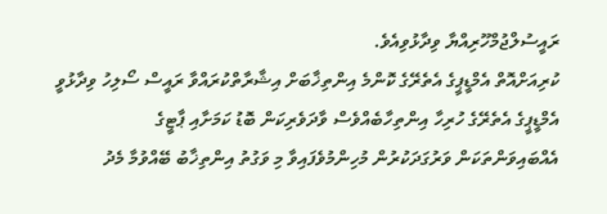ރައީސުލްޖުމްހޫރިއްޔާ ވިދާޅުވިއެވެ.
ކުރިއަށްއޮތް އެމްޑީޕީގެ އެތެރޭގެ ކޮންމެ އިންތިޚާބަށް އިޝާރާތްކުރައްވާ ރައީސް ސޯލިހު ވިދާޅުވީ އެމްޑީޕީގެ އެތެރޭގެ ހުރިހާ އިންތިހާބެއްވެސް ވާދަވެރިކަން ބޮޑު ކަމަށާއި ޕާޓީގެ އެއްބައިވަންތަކަން ވަރުގަދަކުރުން މުހިންމުވެފައިވާ މި ވަގުތު އިންތިޚާބު ބޭއްވުމާ މެދު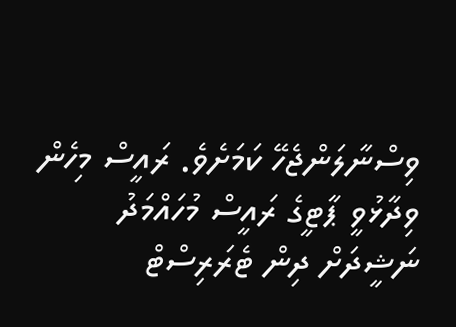ވިސްނާލަންޖެހޭ ކަމަށެވެ. ރައީސް މިހެން ވިދާޅުވީ ޕާޓީގެ ރައީސް މުހައްމަދު ނަޝީދަށް ދިން ޓެރަރިސްޓް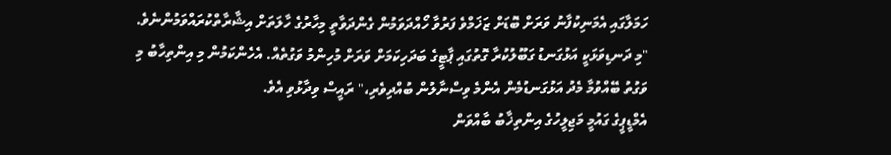ހަމަލާގައި އެމަނިކުފާނު ވަރަށް ބޮޑަށް ޒަޚަމްވެ ފަރުވާ ހޯއްދަވަމުން ގެންދަވާތީ މިހާރުގެ ހާލަތަށް އިޝާރާތްކުރައްވަމުންނެވެ.
"މި ދަނޑިވަޅަކީ އަޅުގަނޑު ގަބޫލުކުރާ ގޮތުގައި ޕާޓީގެ ބަދަހިކަމަށް ވަރަށް މުހިންމު ވަގުތެއް. އެހެންކަމުން މި އިންތިހާބު މި ވަގުތު ބޭއްވުމާ މެދު އަޅުގަނޑުމެން އެންމެ ވިސްނާލުން ބުއްދިވެރި،" ރައީސް ވިދާޅުވި އެވެ.
އެމްޑީޕީގެ ގައުމީ މަޖިލީހުގެ އިންތިޚާބު ބާއްވަން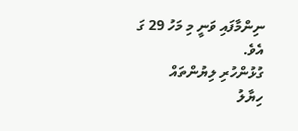ނިންމާފައި ވަނީ މި މަހު 29 ގަ އެވެ.
ގުޅުންހުރި ލިޔުންތައް
ހިޔާލު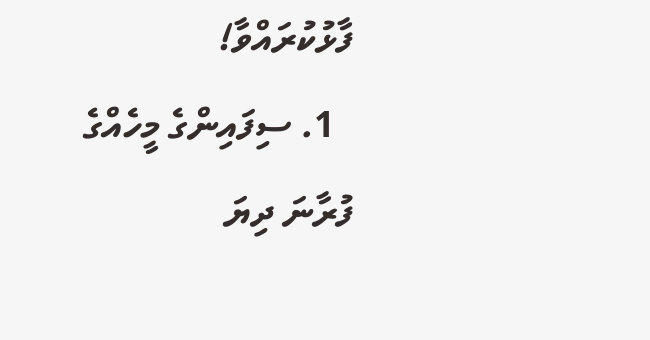ފާޅުކުރައްވާ!
  1. ސިފައިންގެ މީހެއްގެ ފުރާނަ ދިޔަ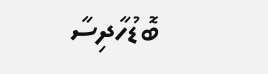ބޮޑުހާދިސާ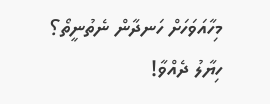މިހާއަވަހަށް ހަނދާން ނެތުނީތޯ؟
ހިޔާލު ދެއްވާ!